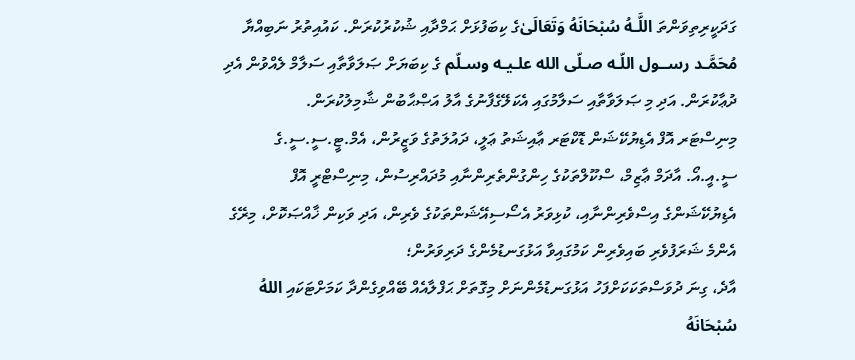ގަދަކީރިތިވަންތަ اللَّـهُ سُبْحَانَهُ وَتَعَالَىٰގެ ކިބަފުޅަށް ޙަމްދާއި ޝުކުރުކުރަން. ކައުއިތުރު ނަބިއްޔާ مُحَمَّـد رســول اللّـه صـلّى الله علـيـه وسـلّم ގެ ކިބަޔަށް ޞަލަވާތާއި ސަލާމް ލެއްވުން އެދި ދުޢާކުރަން. އަދި މި ޞަލަވާތާއި ސަލާމުގައި އެކަލޭގެފާނުގެ އާލު އަޞްޙާބުން ޝާމިލުކުރަން.
މިނިސްޓަރ އޮފް އެޑިޔުކޭޝަން ޑޮކްޓަރ ޢާއިޝަތު ޢަލީ، ދައުލަތުގެ ވަޒީރުން، އެމް.ޓީ.ސީ.ސީ.ގެ ސީ.އީ.އޯ. އާދަމް ޢާޒިމް، ސްކޫލްތަކުގެ ހިންގުންތެރިންނާއި މުދައްރިސުން، މިނިސްޓްރީ އޮފް އެޑިޔުކޭޝަންގެ އިސްވެރިންނާއި، ކުޅިވަރު އެސޯސިއޭޝަންތަކުގެ ވެރިން، އަދި ވަކިން ޚާއްޞަކޮށް، މިރޭގެ އެންމެ ޝަރަފުވެރި ބައިވެރިން ކަމުގައިވާ އަޅުގަނޑުމެންގެ ދަރިވަރުން؛
އާދެ، ގިނަ ދުވަސްތަކަކަށްފަހު އަޅުގަނޑުމެންނަށް މިގޮތަށް ޙަފްލާއެއް ބޭއްވިގެންދާ ކަމަށްޓަކައި اللهُ سُبْحَانَهُ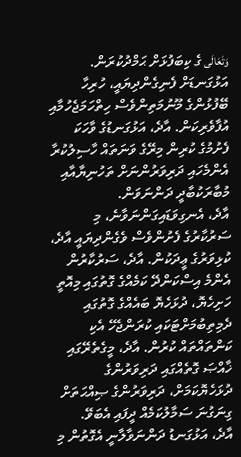وَتَعَالَى ގެ ކިބަފުޅަށް ޙަމްދުކުރަން. އަޅުގަނޑަށް ފެނިގެންދިޔައީ، ހުރިހާ ބޭފުޅުންގެ މޫނުމަތިންވެސް ހިތްހަމަޖެހުމާއި އުފާވެރިކަން. އާދެ، އަޅުގަނޑުގެ ވާހަކަ ފެށުމުގެ ކުރިން މިރޭގެ ވަނަތައް ހާސިލުކުރާ އެންމެހައި ދަރިވަރުންނަށް ތަހުނިޔާއާއި މުބާރަކުބާދީ ދަންނަވަން.
އާދެ، އެނގިވަޑައިގަންނަވާނެ، މި ސަރުކާރުގެ ފެށުންވެސް ވެގެންދިޔައީ އާދެ، ކުޅިވަރުގެ ޢީދަކުން. އާދެ، ސަރުކާރުން އެންމެ އިސްކަންދޭ ކަމެއްގެ ގޮތުގައި މިއޮތީ ހަށިހެޔޮ، ދުޅަހެޔޮ ބައެއްގެ ގޮތުގައި ދެމިތިބުމަށްޓަކައި ކުރަންޖެހޭ އެކި ކަންތައްތައް ކުރުން. އާދެ، މީގެތެރޭގައި ޚާއްޞަ ގޮތެއްގައި ދަރިވަރުންގެ ދުޅަހެޔޮކަމަށް، ދަރިވަރުންގެ ޞިއްޙަތަށް ގިނަގުނަ ސަމާލުކަމެއް ދީފައި އެބަވޭ.
އާދެ، އަޅުގަނޑު ދަންނަވާލާނީ އެގޮތުން މި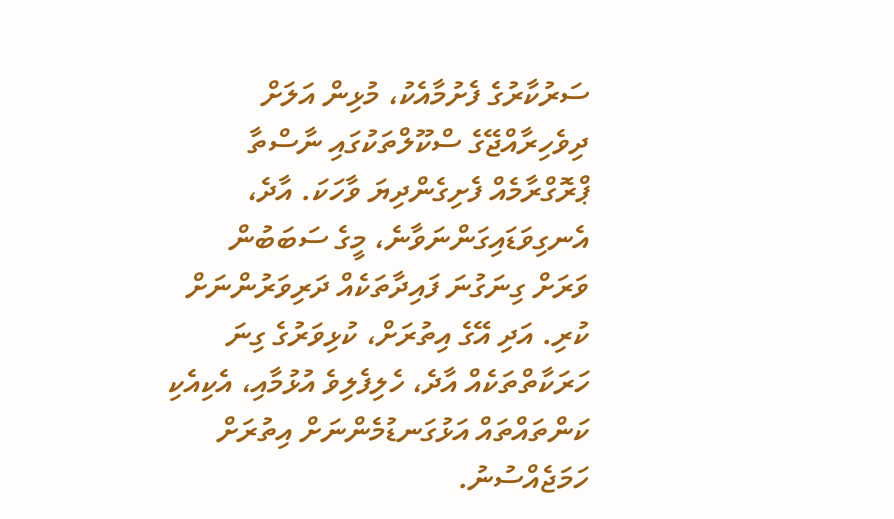ސަރުކާރުގެ ފެށުމާއެކު، މުޅިން އަލަށް ދިވެހިރާއްޖޭގެ ސްކޫލްތަކުގައި ނާސްތާ ޕްރޮގްރާމެއް ފެށިގެންދިޔަ ވާހަކަ. އާދެ، އެނގިވަޑައިގަންނަވާނެ، މީގެ ސަބަބުން ވަރަށް ގިނަގުނަ ފައިދާތަކެއް ދަރިވަރުންނަށް ކުރި. އަދި އޭގެ އިތުރަށް، ކުޅިވަރުގެ ގިނަ ހަރަކާތްތަކެއް އާދެ، ހެލިފެލިވެ އުޅުމާއި، އެކިއެކި ކަންތައްތައް އަޅުގަނޑުމެންނަށް އިތުރަށް ހަމަޖެއްސުނު.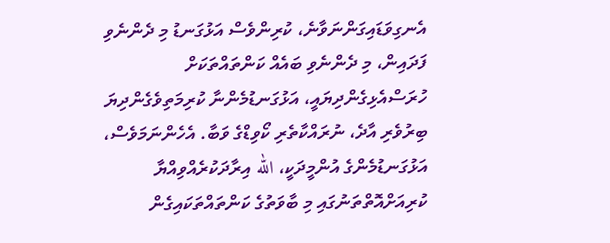އެނގިވަޑައިގަންނަވާނެ، ކުރިންވެސް އަޅުގަނޑު މި ދެންނެވި ފަދައިން، މި ދެންނެވި ބައެއް ކަންތައްތަކަށް ހުރަސްއެޅިގެންދިޔައީ، އަޅުގަނޑުމެންނާ ކުރިމަތިވެގެންދިޔަ ބިރުވެރި އާދެ، ނުރައްކާތެރި ކޯވިޑްގެ ވަބާ. އެހެންނަމަވެސް، އަޅުގަނޑުމެންގެ އުންމީދަކީ، الله އިރާދަކުރެއްވިއްޔާ ކުރިއަށްއޮތްތަނުގައި މި ބާވަތުގެ ކަންތައްތަކައިގެން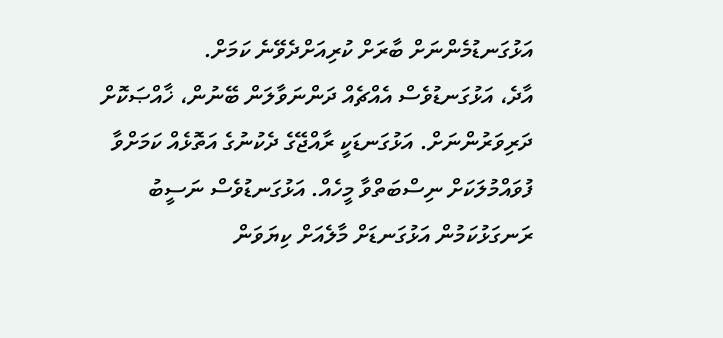އަޅުގަނޑުމެންނަށް ބާރަށް ކުރިއަށްދެވޭނެ ކަމަށް.
އާދެ، އަޅުގަނޑުވެސް އެއްޗެއް ދަންނަވާލަން ބޭނުން، ޚާއްޞަކޮށް ދަރިވަރުންނަށް. އަޅުގަނޑަކީ ރާއްޖޭގެ ދެކުނުގެ އަތޮޅެއް ކަމަށްވާ ފުވައްމުލަކަށް ނިސްބަތްވާ މީހެއް. އަޅުގަނޑުވެސް ނަސީބު ރަނގަޅުކަމުން އަޅުގަނޑަށް މާލެއަށް ކިޔަވަން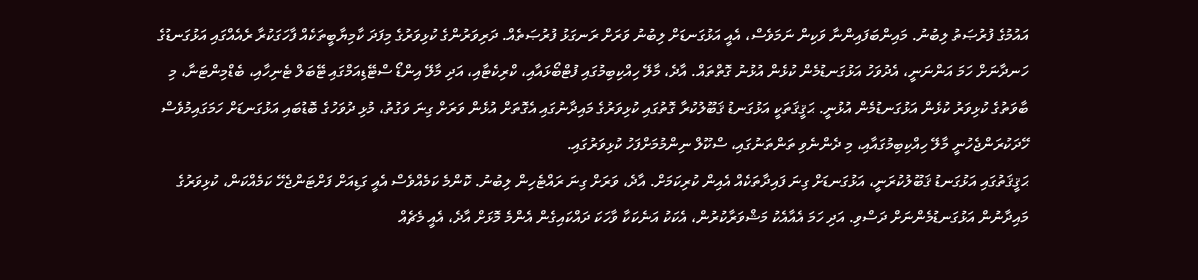އައުމުގެ ފުރުޞަތު ލިބުނު. މައިންބަފައިންނާ ވަކިން ނަމަވެސް، އެއީ އަޅުގަނޑަށް ލިބުނު ވަރަށް ރަނގަޅު ފުރުޞަތެއް. ދަރިވަރުންގެ ކުޅިވަރުގެ މިފަދަ ކާމިޔާބީތަކެއް ފާހަގަކުރާ ރެއެއްގައި އަޅުގަނޑުގެ ހަނދާނަށް ހަމަ އަންނަނީ، އެދުވަހު އަޅުގަނޑުމެން ކުޅެން އުޅުނު ގޮތްތައް. އާދެ، މާލޭ ހިއްކިބިމުގައި ފުޓްބޯޅައާއި، ކްރިކެޓާއި، އަދި މާލޭ އިންޑޯ ސްޓޭޑިއަމްގައި ޓޭބަލް ޓެނިހާއި، ބެޑްމިންޓަނާ، މި ބާވަތުގެ ކުޅިވަރު ކުޅެން އަޅުގަނޑުމެން އުޅުނީ. ޙަޤީޤަތަކީ އަޅުގަނޑު ޤަބޫލުކުރާ ގޮތުގައި ކުޅިވަރުގެ މައިދާނުގައި އެގޮތަށް އުޅެން ވަރަށް ގިނަ ވަގުތު، މުޅި ދުވަހުގެ ބޮޑުބައި އަޅުގަނޑަށް ހަމަގައިމުވެސް ހޭދަކުރަންޖެހުނީ މާލޭ ހިއްކިބިމުގައާއި، މި ދެންނެވި ތަންތަނުގައި، ސްކޫލް ނިންމުމަށްފަހު ކުޅިވަރުގައި.
ޙަޤީޤަތުގައި އަޅުގަނޑު ޤަބޫލުކުރަނީ، އަޅުގަނޑަށް ގިނަ ފައިދާތަކެއް އެއިން ކުރިކަމަށް. އާދެ، ވަރަށް ގިނަ ރައްޓެހިން ލިބުނު. ކޮންމެ ކަމެއްވެސް އެއީ ގަޑިއަށް ފަށްޓަންޖެހޭ ކަމެއްކަން، ކުޅިވަރުގެ މައިދާނުން އަޅުގަނޑުމެންނަށް ދަސްވި. އަދި ހަމަ އެއާއެކު މަޝްވަރާކުރުން، އެކަކު އަނެކަކާ ވާހަކަ ދައްކައިގެން އެންމެ މޮޅަށް އާދެ، އެއީ މެޗެއް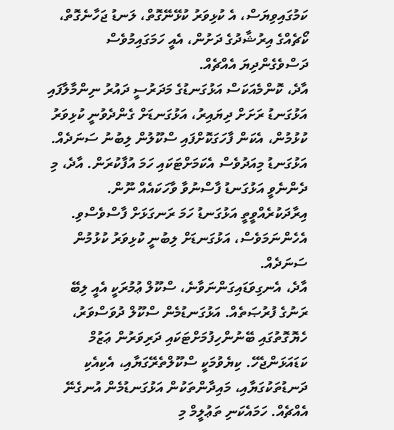ކަމުގައިވިޔަސް، އެ ކުޅިވަރު ކުޅޭނޭގޮތް، ލަނޑު ޖަހާނެގޮތް، ކޯޗެއްގެ އިރުޝާދުގެ ދަށުން، އެއީ ހަމަގައިމުވެސް ދަސްވެގެންދިޔަ އެއްޗެއް.
އާދެ، ކޮންމެއަކަސް އަޅުގަނޑުގެ މަދަރުސީ ދައުރު ނިންމާލާފައި އަޅުގަނޑު ރަށަށް ދިޔައިރު، އަޅުގަނޑަށް ގެންދެވުނީ ކުޅިވަރު ކުޅުމުން، އެކަން ފާހަގަކޮށްފައި ސްކޫލުން ލިބުނު ސަނަދެއް. އަޅުގަނޑު މިއަދުވެސް އެކަމަށްޓަކައި ހަމަ އުފާކުރަން. އާދެ، މި ދެންނެވީ އަޅުގަނޑު ފާސްނުވާ ވާހަކައެއް ނޫން. އިރާދަކުރެއްވީތީ އަޅުގަނޑު ހަމަ ރަނގަޅަށް ފާސްވެސްވި. އެހެންނަމަވެސް، އަޅުގަނޑަށް ލިބުނީ ކުޅިވަރު ކުޅުމުން ސަނަދެއް.
އާދެ، އެނގިވަޑައިގަންނަވާނެ، ސްކޫލް ޢުމުރަކީ އެއީ ލިބޭ ރަނުގެ ފުރުޞަތެއް. އަޅުގަނޑުމެން ސްކޫލް ދުވަސްވަރު، ހެޔޮގޮތުގައި ބޭނުންހިފުމަށްޓަކައި ދަރިވަރުން ޢަޒުމް ކަޑައަޅަންޖެހޭ. ކިޔެވުމަކީ ސްކޫލްތެރޭގަޔާއި، އެކިއެކި ދަނޑުތަކުގަޔާއި، މައިދާންތަކުން އަޅުގަނޑުމެން އުނގެނޭ އެއްޗެއް. ހަމައެކަނި ތަޢުލީމް މި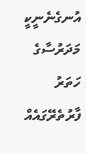އުނގެނެނީކީ މަދަރުސާގެ ހަތަރު ފާރުތެރޭގައެއް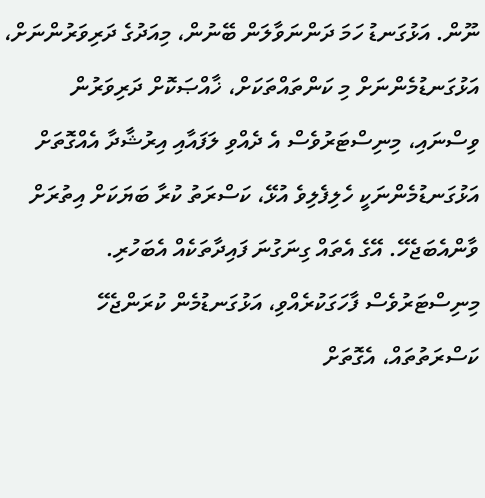ނޫން. އަޅުގަނޑު ހަމަ ދަންނަވާލަން ބޭނުން، މިއަދުގެ ދަރިވަރުންނަށް، އަޅުގަނޑުމެންނަށް މި ކަންތައްތަކަށް، ޚާއްޞަކޮށް ދަރިވަރުން ވިސްނައި، މިނިސްޓަރުވެސް އެ ދެއްވި ލަފައާއި އިރުޝާދާ އެއްގޮތަށް އަޅުގަނޑުމެންނަކީ ހެލިފެލިވެ އުޅޭ، ކަސްރަތު ކުރާ ބަޔަކަށް އިތުރަށް ވާންއެބަޖެހޭ. އޭގެ އެތައް ގިނަގުނަ ފައިދާތަކެއް އެބަހުރި. މިނިސްޓަރުވެސް ފާހަގަކުރެއްވި، އަޅުގަނޑުމެން ކުރަންޖެހޭ ކަސްރަތުތައް، އެގޮތަށް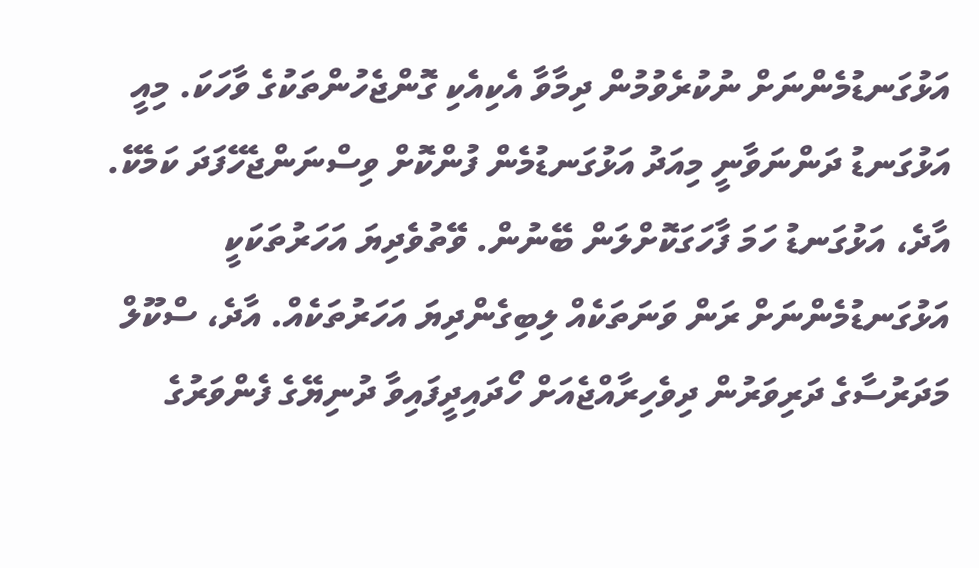އަޅުގަނޑުމެންނަށް ނުކުރެވުމުން ދިމާވާ އެކިއެކި ގޮންޖެހުންތަކުގެ ވާހަކަ. މިއީ އަޅުގަނޑު ދަންނަވާނީ މިއަދު އަޅުގަނޑުމެން ފުންކޮށް ވިސްނަންޖެހޭފަދަ ކަމެކޭ.
އާދެ، އަޅުގަނޑު ހަމަ ފާހަގަކޮށްލަން ބޭނުން. ވޭތުވެދިޔަ އަހަރުތަކަކީ އަޅުގަނޑުމެންނަށް ރަން ވަނަތަކެއް ލިބިގެންދިޔަ އަހަރުތަކެއް. އާދެ، ސްކޫލް މަދަރުސާގެ ދަރިވަރުން ދިވެހިރާއްޖެއަށް ހޯދައިދީފައިވާ ދުނިޔޭގެ ފެންވަރުގެ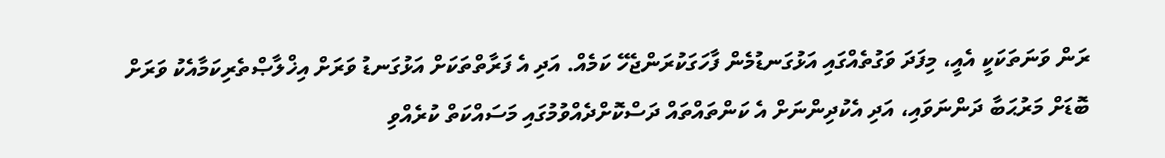ރަން ވަނަތަކަކީ އެއީ، މިފަދަ ވަގުތެއްގައި އަޅުގަނޑުމެން ފާހަގަކުރަންޖެހޭ ކަމެއް. އަދި އެ ފަރާތްތަކަށް އަޅުގަނޑު ވަރަށް އިޚްލާޞްތެރިކަމާއެކު ވަރަށް ބޮޑަށް މަރުޙަބާ ދަންނަވައި، އަދި އެކުދިންނަށް އެ ކަންތައްތައް ދަސްކޮށްދެއްވުމުގައި މަސައްކަތް ކުރެއްވި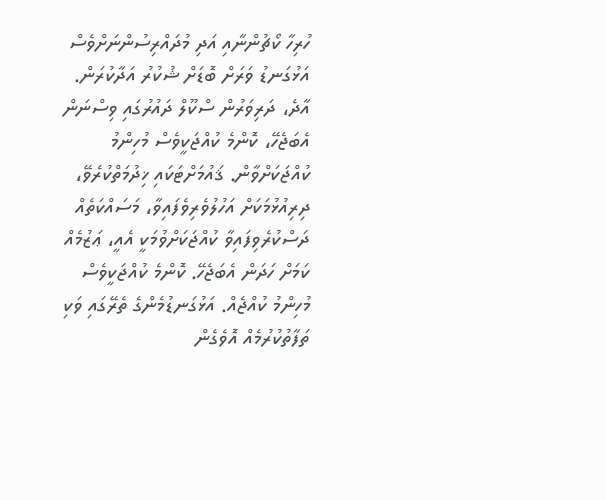ހުރިހާ ކޯޗުންނާއި އަދި މުދައްރިސުންނަށްވެސް އަޅުގަނޑު ވަރަށް ބޮޑަށް ޝުކުރު އަދާކުރަން.
އާދެ، ދަރިވަރުން ސްކޫލް ދައުރުގައި ވިސްނަން އެބަޖެހޭ، ކޮންމެ ކުއްޖަކީވެސް މުހިންމު ކުއްޖަކަށްވާން. ޤައުމަށްޓަކައި ޚިދުމަތްކުރެވޭ، ދިރިއުޅުމަކަށް އަހުލުވެރިވެފައިވާ، މަސައްކަތެއް ދަސްކުރެވިފައިވާ ކުއްޖަކަށްވުމަކީ އެއީ، ޢަޒުމެއް ކަމަށް ހަދަން އެބަޖެހޭ. ކޮންމެ ކުއްޖަކީވެސް މުހިންމު ކުއްޖެއް. އަޅުގަނޑުމެންގެ ތެރޭގައި ވަކި ތަފާތުކުރުމެއް އޮވެގެން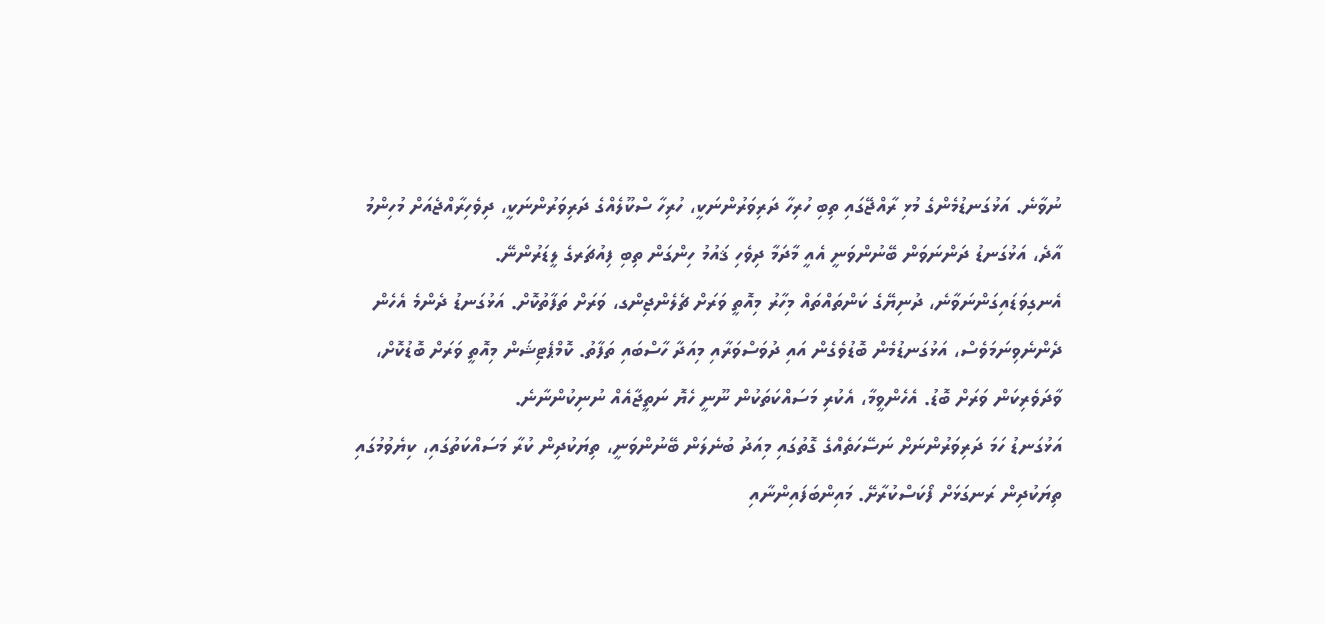ނުވާނެ. އަޅުގަނޑުމެންގެ މުޅި ރާއްޖޭގައި ތިބި ހުރިހާ ދަރިވަރުންނަކީ، ހުރިހާ ސްކޫލެއްގެ ދަރިވަރުންނަކީ، ދިވެހިރާއްޖެއަށް މުހިންމު އާދެ، އަޅުގަނޑު ދަންނަވަން ބޭނުންވަނީ އެއީ މާދަމާ ދިވެހި ޤައުމު ހިންގަން ތިބި ފިއުޗަރގެ ލީޑަރުންނޭ.
އެނގިވަޑައިގަންނަވާނެ، ދުނިޔޭގެ ކަންތައްތައް މިހާރު މިއޮތީ ވަރަށް ޗެލެންޖިންގ، ވަރަށް ތަފާތުކޮށް. އަޅުގަނޑު ދެންމެ އެހެން ދެންނެވިނަމަވެސް، އަޅުގަނޑުމެން ބޮޑުވެގެން އައި ދުވަސްވަރާއި މިއަދާ ހާސްބައި ތަފާތު. ކޮމްޕެޓިޝަން މިއޮތީ ވަރަށް ބޮޑުކޮށް، ވާދަވެރިކަން ވަރަށް ބޮޑު. އެހެންވީމާ، އެކުރި މަސައްކަތަކުން ނޫނީ ހެޔޮ ނަތީޖާއެއް ނުނިކުންނާނެ.
އަޅުގަނޑު ހަމަ ދަރިވަރުންނަށް ނަސޭހަތެއްގެ ގޮތުގައި މިއަދު ބުނެލަން ބޭނުންވަނީ، ތިޔަކުދިން ކުރާ މަސައްކަތުގައި، ކިޔެވުމުގައި ތިޔަކުދިން ރަނގަޅަށް ފޯކަސްކުރާށޭ. މައިންބަފައިންނާއި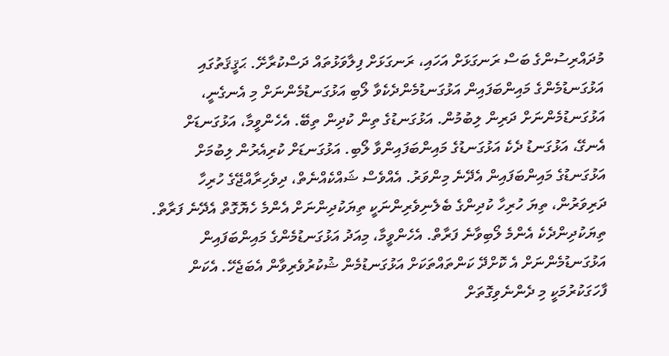މުދައްރިސުންގެ ބަސް ރަނގަޅަށް އަހައި، ރަނގަޅަށް ފިލާވަޅުތައް ދަސްކުރާށޭ. ޙަޤީޤަތުގައި އަޅުގަނޑުމެންގެ މައިންބަފައިން އަޅުގަނޑުމެންދެކެވާ ލޯބި އަޅުގަނޑުމެންނަށް މި އެނގެނީ، އަޅުގަނޑުމެންނަށް ދަރިން ލިބުމުން. އަޅުގަނޑުގެ ތިން ކުދިން ތިބޭ. އެހެންވީމާ، އަޅުގަނޑަށް އެނގޭ، އަޅުގަނޑު ދެކެ އަޅުގަނޑުގެ މައިންބަފައިންވާ ލޯބި. އަޅުގަނޑަށް ކުރިއެރުން ލިބުމަށް އަޅުގަނޑުގެ މައިންބަފައިން އެދޭނެ މިންވަރު. އެއްވެސް ޝައްކެއްނެތް، ދިވެހިރާއްޖޭގެ ހުރިހާ ދަރިވަރުން، ތިޔަ ހުރިހާ ކުދިންގެ ބެލެނިވެރިންނަކީ ތިޔަކުދިންނަށް އެންމެ ހެޔޮގޮތް އެދޭނެ ފަރާތް. ތިޔަކުދިންދެކެ އެންމެ ލޯބިވާނެ ފަރާތް. އެހެންވީމާ، މިއަދު އަޅުގަނޑުމެންގެ މައިންބަފައިން އަޅުގަނޑުމެންނަށް އެ ކޮށްދޭ ކަންތައްތަކަށް އަޅުގަނޑުމެން ޝުކުރުވެރިވާން އެބަޖެހޭ. އެކަން ފާހަގަކުރުމަކީ މި ދެންނެވިގޮތަށް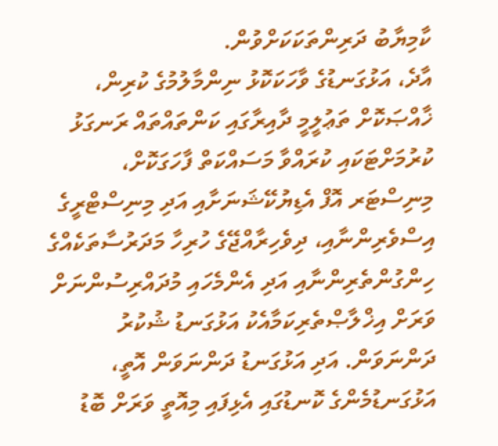ކާމިޔާބު ދަރިންތަކަކަށްވުން.
އާދެ، އަޅުގަނޑުގެ ވާހަކަކޮޅު ނިންމާލުމުގެ ކުރިން، ޚާއްޞަކޮށް ތަޢުލީމީ ދާއިރާގައި ކަންތައްތައް ރަނގަޅު ކުރުމަށްޓަކައި ކުރައްވާ މަސައްކަތް ފާހަގަކޮށް، މިނިސްޓަރ އޮފް އެޑިޔުކޭޝަނަށާއި އަދި މިނިސްޓްރީގެ އިސްވެރިންނާއި، ދިވެހިރާއްޖޭގެ ހުރިހާ މަދަރުސާތަކެއްގެ ހިންގުންތެރިންނާއި އަދި އެންމެހައި މުދައްރިސުންނަށް ވަރަށް އިޚްލާޞްތެރިކަމާއެކު އަޅުގަނޑު ޝުކުރު ދަންނަވަން. އަދި އަޅުގަނޑު ދަންނަވަން އޮތީ، އަޅުގަނޑުމެންގެ ކޮނޑުގައި އެޅިފައި މިއޮތީ ވަރަށް ބޮޑު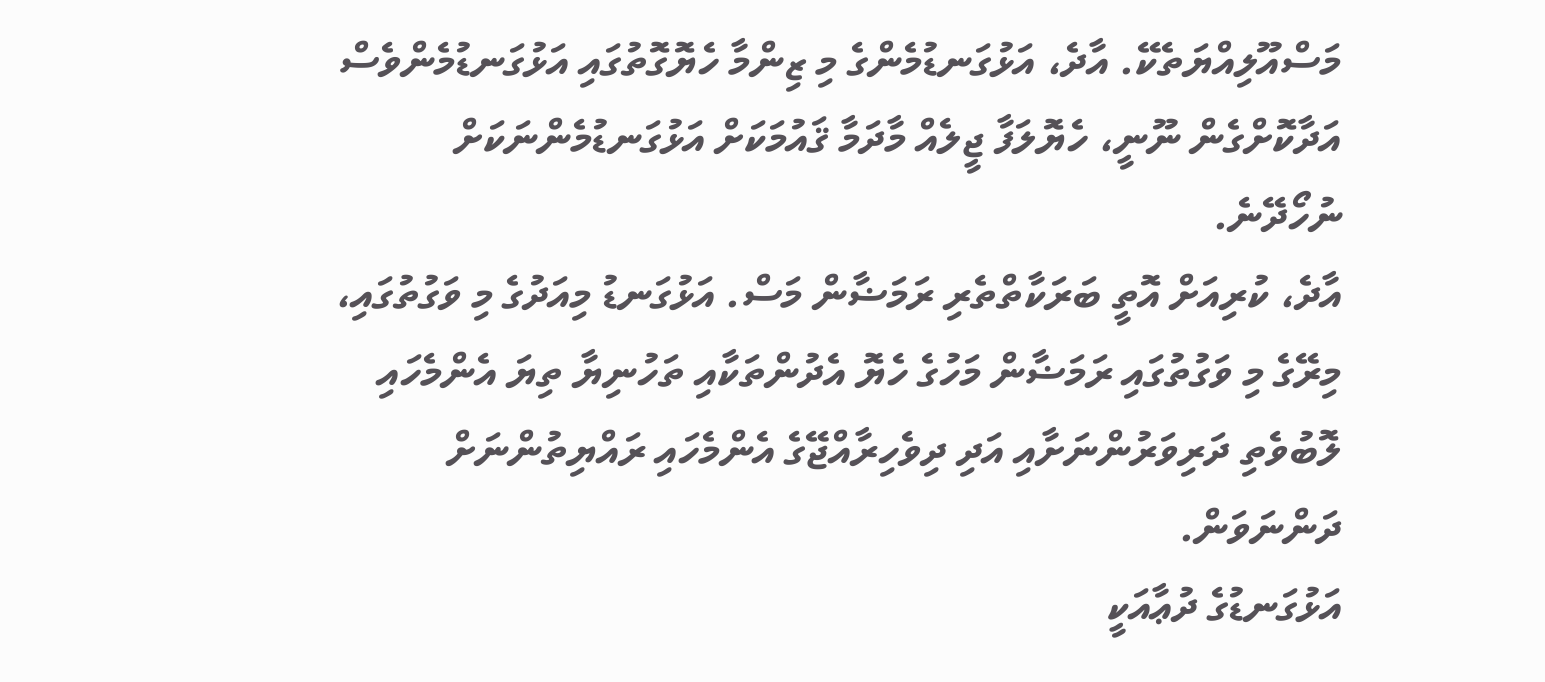މަސްއޫލިއްޔަތެކޭ. އާދެ، އަޅުގަނޑުމެންގެ މި ޒިންމާ ހެޔޮގޮތުގައި އަޅުގަނޑުމެންވެސް އަދާކޮށްގެން ނޫނީ، ހެޔޮލަފާ ޖީލެއް މާދަމާ ޤައުމަކަށް އަޅުގަނޑުމެންނަކަށް ނުހޯދޭނެ.
އާދެ، ކުރިއަށް އޮތީ ބަރަކާތްތެރި ރަމަޟާން މަސް. އަޅުގަނޑު މިއަދުގެ މި ވަގުތުގައި، މިރޭގެ މި ވަގުތުގައި ރަމަޟާން މަހުގެ ހެޔޮ އެދުންތަކާއި ތަހުނިޔާ ތިޔަ އެންމެހައި ލޮބުވެތި ދަރިވަރުންނަށާއި އަދި ދިވެހިރާއްޖޭގެ އެންމެހައި ރައްޔިތުންނަށް ދަންނަވަން.
އަޅުގަނޑުގެ ދުޢާއަކީ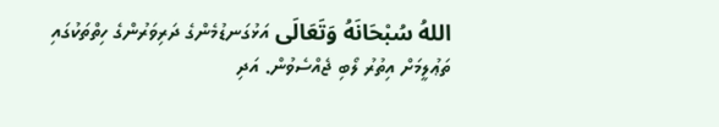اللهُ سُبْحَانَهُ وَتَعَالَى އަޅުގަނޑުމެންގެ ދަރިވަރުންގެ ހިތްތަކުގައި ތަޢުލީމަށް އިތުރު ލޯބި ޖެއްސެވުން. އަދި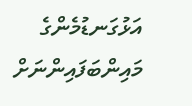އަޅުގަނޑުމެންގެ މައިންބަފައިންނަށް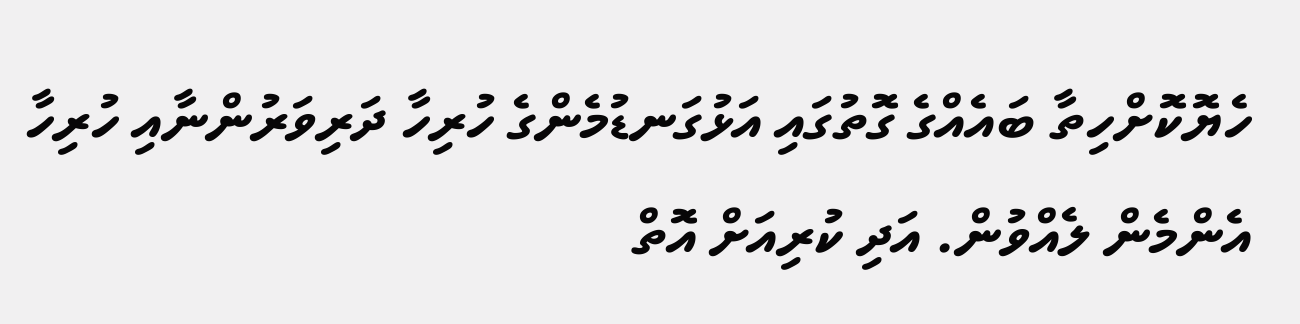ހެޔޮކޮށްހިތާ ބައެއްގެ ގޮތުގައި އަޅުގަނޑުމެންގެ ހުރިހާ ދަރިވަރުންނާއި ހުރިހާ އެންމެން ލެއްވުން. އަދި ކުރިއަށް އޮތް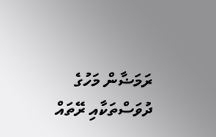ރަމަޟާން މަހުގެ ދުވަސްތަކާއި ރޭތައް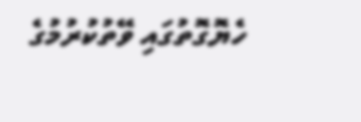ހެޔޮގޮތުގައި ވޭތުކުރުމުގެ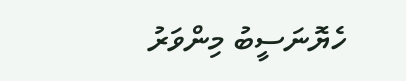ހެޔޮނަސީބު މިންވަރު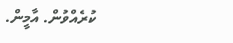ކުރެއްވުން. އާމީން.